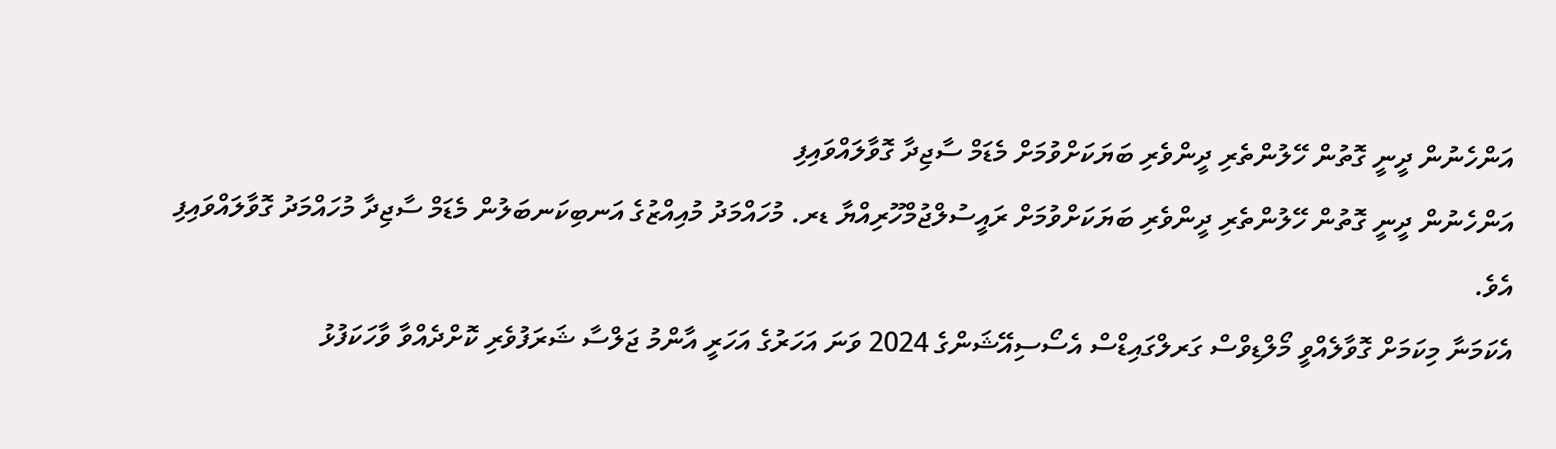އަންހެނުން ދީނީ ގޮތުން ހޭލުންތެރި ދީންވެރި ބަޔަކަށްވުމަށް މެޑަމް ސާޖިދާ ގޮވާލައްވައިފި
އަންހެނުން ދީނީ ގޮތުން ހޭލުންތެރި ދީންވެރި ބަޔަކަށްވުމަށް ރައީސުލްޖުމްހޫރިއްޔާ ޑރ. މުހައްމަދު މުއިއްޒުގެ އަނބިކަނބަލުން މެޑަމް ސާޖިދާ މުހައްމަދު ގޮވާލައްވައިފި އެވެ.
އެކަމަނާ މިކަމަށް ގޮވާލެއްވީ މޯލްޑިވްސް ގަރލްގައިޑްސް އެސޯސިއޭޝަންގެ 2024 ވަނަ އަހަރުގެ އަހަރީ އާންމު ޖަލްސާ ޝަރަފުވެރި ކޮށްދެއްވާ ވާހަކަފުޅު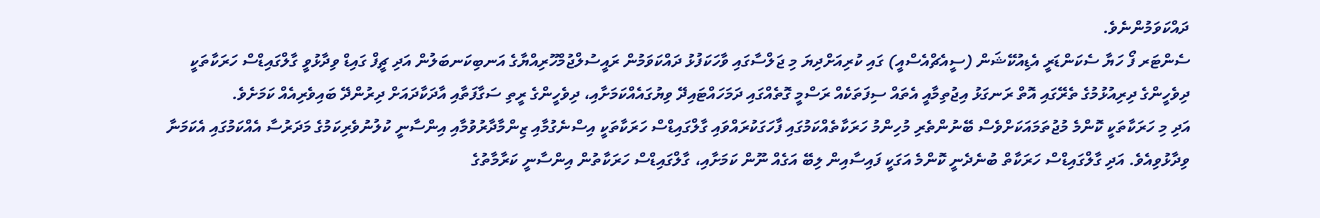ދައްކަވަމުންނެވެ.
ސެންޓަރ ފޯ ހަޔާ ސެކަންޑަރީ އެޑިއުކޭޝަން (ސީއެޗްއެސްއީ) ގައި ކުރިއަށްދިޔަ މި ޖަލްސާގައި ވާހަކަފުޅު ދައްކަވަމުން ރައީސުލްޖުމްހޫރިއްޔާގެ އަނބިކަނބަލުން އަދި ޗީފް ގައިޑް ވިދާޅުވީ ގާލްގައިޑްސް ހަރަކާތަކީ ދިވެހީންގެ ދިރިއުޅުމުގެ ތެރޭގައި އޮތް ރަނގަޅު އިޖުތިމާއީ އެތައް ސިފަތަކެއް ރަސްމީ ގޮތެއްގައި ދަމަހައްޓައިދޭ ވިޔުގައެއްކަމަށާއި، ދިވެހީންގެ ރީތި ސަގާފަތާއި އާދަކާދައަށް ދިރުންދޭ ބައިވެރިއެއް ކަމަށެވެ.
އަދި މި ހަރަކާތަކީ ކޮންމެ މުޖުތަމައަކަށްވެސް ބޭނުންތެރި މުހިންމު ހަރަކާތެއްކަމުގައި ފާހަގަކުރައްވައި ގާލްގައިޑްސް ހަރަކާތަކީ އިސްނެގުމާއި ޒިންމާދާރުވުމާއި އިންސާނީ ކުލުނުވެރިކަމުގެ މަދަރުސާ އެއްކަމުގައި އެކަމަނާ ވިދާޅުވިއެވެ. އަދި ގާލްގައިޑްސް ހަރަކާތް ބުނެދެނީ ކޮންމެ އަގަކީ ފައިސާއިން ލިބޭ އަގެއް ނޫން ކަމަށާއި، ގާލްގައިޑްސް ހަރަކާތުން އިންސާނީ ކަރާމާތުގެ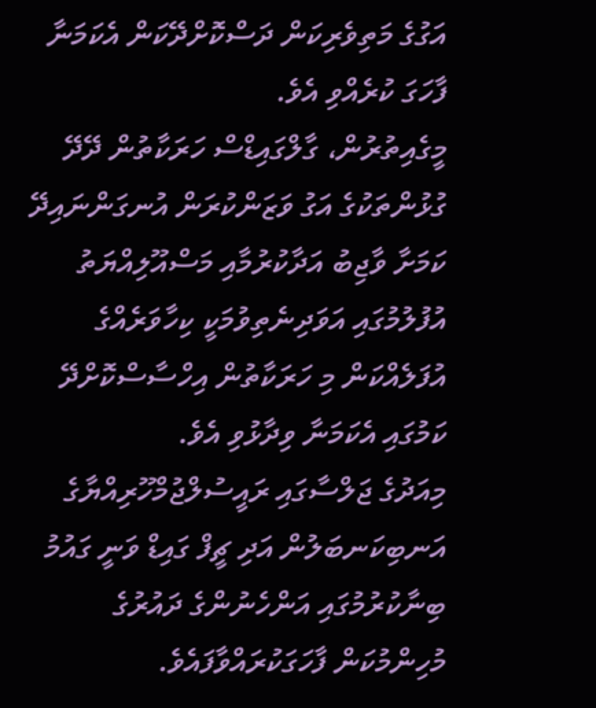އަގުގެ މަތިވެރިކަން ދަސްކޮށްދޭކަން އެކަމަނާ ފާހަގަ ކުރެއްވި އެވެ.
މީގެއިތުރުން، ގާލްގައިޑްސް ހަރަކާތުން ދޭދޭ ގުޅުންތަކުގެ އަގު ވަޒަންކުރަން އުނގަންނައިދޭ ކަމަށާ ވާޖިބު އަދާކުރުމާއި މަސްއޫލިއްޔަތު އުފުލުމުގައި އަވަދިނެތިވުމަކީ ކިހާވަރެއްގެ އުފަލެއްކަން މި ހަރަކާތުން އިހްސާސްކޮށްދޭ ކަމުގައި އެކަމަނާ ވިދާޅުވި އެވެ.
މިއަދުގެ ޖަލްސާގައި ރައީސުލްޖުމްހޫރިއްޔާގެ އަނބިކަނބަލުން އަދި ޗީފް ގައިޑް ވަނީ ގައުމު ބިނާކުރުމުގައި އަންހެނުންގެ ދައުރުގެ މުހިންމުކަން ފާހަގަކުރައްވާފައެވެ.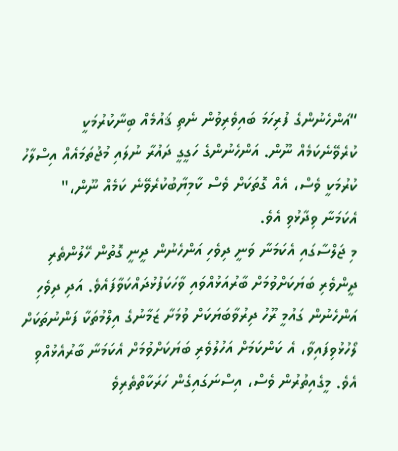“އަންހެނުންގެ ފުރިހަމަ ބައިވެރިވުން ނެތި ޤައުމެއް ބިނާކުރުމަކީ ކުރެވޭނެކަމެއް ނޫން. އަންހެނުންގެ ހަގީގީ ދައުރާ ނުލައި މުޖުތަމައެއް އިސްލާހު ކުރުމަކީ ވެސް، އެއް ގޮތަކަށް ވެސް ކާމިޔާބުކުރެވޭނެ ކަމެއް ނޫން،" އެކަމަނާ ވިދާޅުވި އެވެ.
މި ޖަލްސާގައި އެކަމަނާ ވަނީ ދިވެހި އަންހެނުން ދީނީ ގޮތުން ހޭލުންތެރި ދީންވެރި ބަޔަކަށްވުމަށް ބާރުއަޅުއްވައި ވާހަކަފުޅުދައްކަވާފައެވެ. އަދި ދިވެހި އަންހެނުން ގައުމީ ރޫހު ދިރުވާބަޔަކަށް ވުމަށާ ޒަމާނުގެ އިލްމުތަކާ ފަންނުތަކަށް ލޯހުޅުވިފައިވާ، އެ ކަންކަމަށް އަހުލުވެރި ބަޔަކަށްވުމަށް އެކަމަނާ ބާރުއެޅުއްވި އެވެ. މީގެއިތުރުން ވެސް، އިސްނަގައިގެން ހަރަކާތްތެރިވެ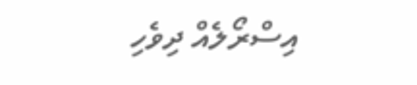އިސްރޯލެއް ދިވެހި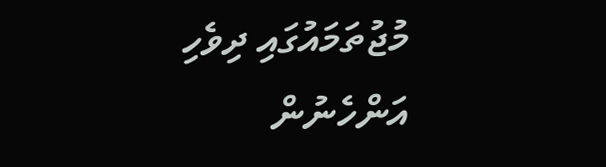މުޖުތަމައުގައި ދިވެހި އަންހެނުން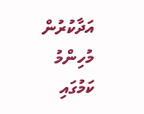އަދާކުރުން މުހިންމު ކަމުގައި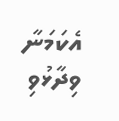އެކަމަނާ ވިދާޅުވި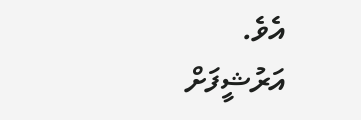އެވެ.
އަރުޝީފަށް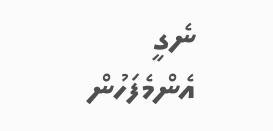ނެގީ
އެންމެފަހުން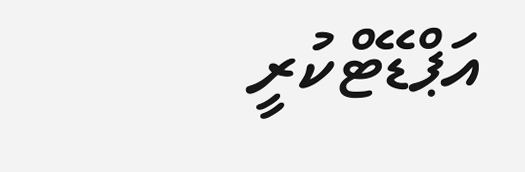އަޕްޑޭޓްކުރީ